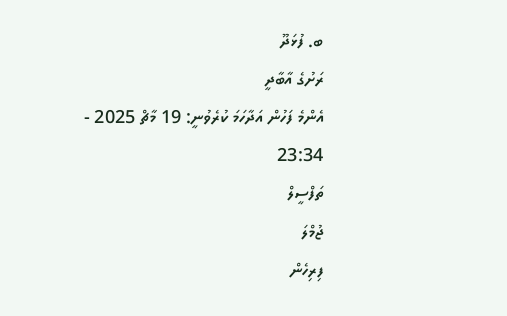ބ. ފުޅަދޫ
ރަށުގެ އާބާދީ
އެންމެ ފަހުން އަދާހަމަ ކުރެވުނީ: 19 މާޗް 2025 - 23:34
ތަފްސީލް
ޖުމްލަ
ފިރިހެން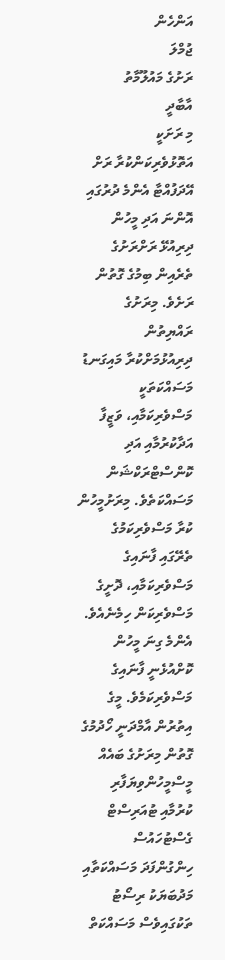އަންހެން
ޖުމްލަ
ރަށުގެ މައުލޫމާތު
އާބާދީ
މި ރަށަކީ އަތޮޅުވެރިކަންކުރާ ރަށް އޭދަފުއްޓާ އެންމެ ދުރުގައި އޮންނަ އަދި މީހުން ދިރިއުޅޭ ރަށްރަށުގެ ތެރެއިން ބިމުގެ ގޮތުން ރަށެވެ. މިރަށުގެ ރައްޔިތުން ދިރިއުޅުމަށްކުރާ މައިގަނޑު މަސައްކަތަކީ މަސްވެރިކަމާއި، ވަޒީފާ އަދާކުރުމާއި އަދި ކޮންސްޓްރަކްޝަން މަސައްކަތެވެ. މިރަށުމީހުން ކުރާ މަސްވެރިކަމުގެ ތެރޭގައި ފާނައިގެ މަސްވެރިކަމާއި، ދޮށީގެ މަސްވެރިކަން ހިމެނެއެވެ. އެންމެ ގިނަ މީހުން ކޮށްއުޅެނީ ފާނައިގެ މަސްވެރިކަމެވެ. މީގެ އިތުރުން އާމްދަނީ ހޯދުމުގެ ގޮތުން މިރަށުގެ ބައެއް މީސްމީހުންވިޔަފާރި ކުރުމާއި ޓުއަރިސްޓް ގެސްޓުހައުސް ހިންގުންފަދަ މަސައްކަތާއި މަދުބަޔަކު ރިސޯޓު ތަކުގައިވެސް މަސައްކަތް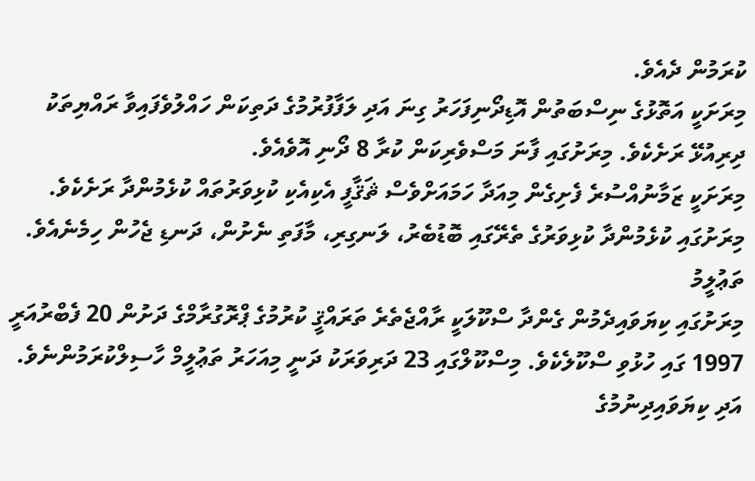ކުރަމުން ދެއެވެ.
މިރަށަކީ އަތޮޅުގެ ނިސްބަތުން އޮޑިދޯނިފަހަރު ގިނަ އަދި ލަފާފުރުމުގެ ދަތިކަން ހައްލުވެފައިވާ ރައްޔިތަކު ދިރިއުޅޭ ރަށެކެވެ. މިރަށުގައި ފާނަ މަސްވެރިކަން ކުރާ 8 ދޯނި އޮވެއެވެ.
މިރަށަކީ ޒަމާނުއްސުރެ ފެށިގެން މިއަދާ ހަމައަށްވެސް ޘަޤާފީ އެކިއެކި ކުޅިވަރުތައް ކުޅެމުންދާ ރަށެކެވެ. މިރަށުގައި ކުޅެމުންދާ ކުޅިވަރުގެ ތެރޭގައި ބޮޑުބެރު، ލަނގިރި، މާފަތި ނެށުން، ދަނޑި ޖެހުން ހިމެނެއެވެ.
ތަޢުލީމު
މިރަށުގައި ކިޔަވައިދެމުން ގެންދާ ސްކޫލަކީ ރާއްޖެތެރެ ތަރައްޤީ ކުރުމުގެ ޕްރޮގުރާމްގެ ދަށުން 20 ފެބްރުއަރީ 1997 ގައި ހުޅުވި ސްކޫލެކެވެ. މިސްކޫލްގައި 23 ދަރިވަރަކު ދަނީ މިއަހަރު ތަޢުލީމް ހާސިލްކުރަމުންނެވެ. އަދި ކިޔަވައިދިނުމުގެ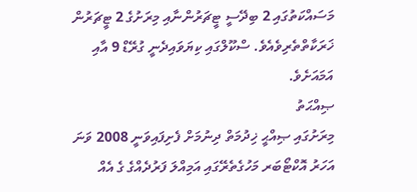މަސައްކަތުގައި 2 ބިދޭސީ ޓީޗަރުންނާއި މިރަށުގެ 2 ޓީޗަރުން ޚަރަކާތްތެރިވެއެވެ. ސްކޫލްގައި ކިޔަވައިދެނީ ގުރޭޑް 9 އާއި އަމައަށެވެ.
ޞިއްޙަތު
މިރަށުގައި ޞިއްޙީ ޚިދުމަތް ދިނުމަށް ފެށިފައިވަނީ 2008 ވަނަ އަހަރު އޮކްޓޯބަރ މަހުގެތެރޭގައި އަމިއްލަ ފަރުދެއްގެ ގެ އެއް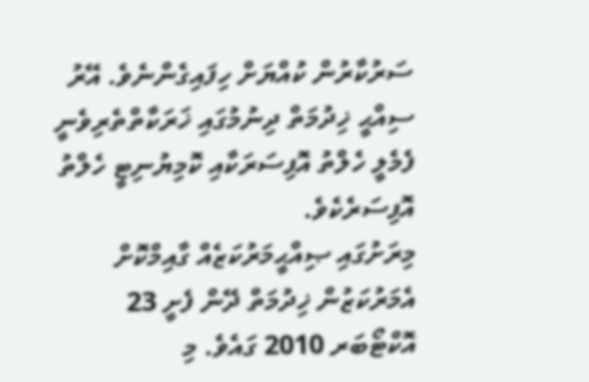ސަރުކާރުން ކުއްޔަށް ހިފައިގެންނެވެ. އޭރު ސިއްޙީ ޚިދުމަތް ދިނުމުގައި ޚަރަކާތްތެރިވެނީ ފެމެލީ ހެލްތު އޮފިސަރަކާއި ކޮމިޔުނިޓީ ހެލްތު އޮފިސަރެކެވެ.
މިރަށުގައި ޞިއްޙީމަރުކަޒެއް ގާއިމްކޮށް އެމަރުކަޒުން ޚިދުމަތް ދޭން ފެށީ 23 އޮކްޓޯބަރ 2010 ގައެވެ. މި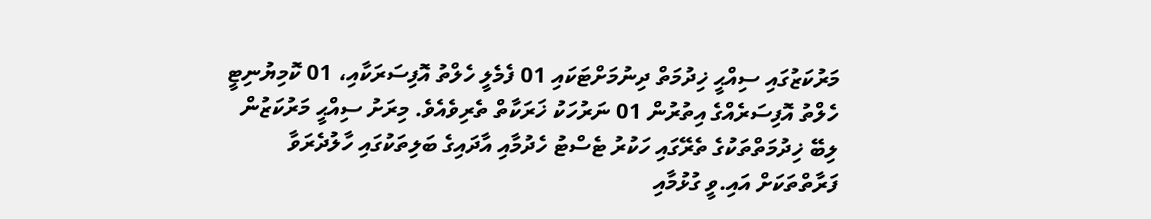މަރުކަޒުގައި ސިއްޙީ ޚިދުމަތް ދިނުމަށްޓަކައި 01 ފެމެލީ ހެލްތު އޮފިސަރަކާއި، 01 ކޮމިޔުނިޓީ ހެލްތު އޮފިސަރެއްގެ އިތުރުން 01 ނަރުހަކު ޚަރަކާތް ތެރިވެއެވެ. މިރަށު ސިއްޙީ މަރުކަޒުން ލިބޭ ޚިދުމަތްތަކުގެ ތެރޭގައި ހަކުރު ޓެސްޓު ހެދުމާއި އާދައިގެ ބަލިތަކުގައި ހާލުދެރަވާ ފަރާތްތަކަށް އައި.ވީ ގުޅުމާއި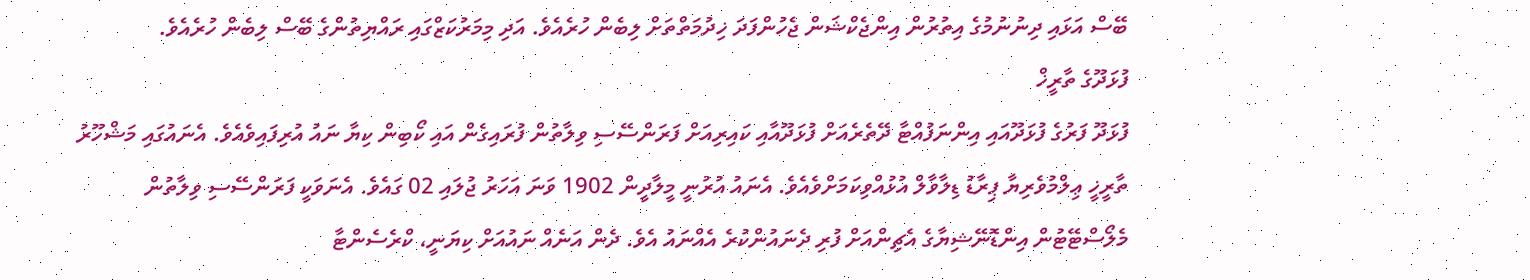ބޭސް އަޅައި ދިނުނުމުގެ އިތުރުން އިންޖެކްޝަން ޖެހުންފަދަ ޚިދުމަތްތަށް ލިބެން ހުރެއެވެ. އަދި މިމަރުކަޒްގައި ރައްޔިތުންގެ ބޭސް ލިބެން ހުރެއެވެ.
ފުޅަދޫގެ ތާރީޚް
ފުޅަދޫ ފަރުގެ ފުޅަދޫއައި އިންނަފުއްޓާ ދޭތެރެއަށް ފުޅަދޫއާއި ކައިރިއަށް ފަރަންސޭސި ވިލާތުން ފުރައިގެން އައި ކޯބިން ކިޔާ ނައު އުރިފައިވެއެވެ. އެނައުގައި މަޝްހޫރު ތާރީޚީ ޢިލްމުވެރިޔާ ޕިރާޑު ޑިލާވާލް އުޅުއްވިކަމަށްވެއެވެ. އެނައު އުރުނީ މީލާދީން 1902 ވަނަ އަހަރު ޖުލައި 02 ގައެވެ. އެނަވަކީ ފަރަންސޭސި ވިލާތުން މެލޯސްޓޭޓުން އިންޑޮނޭޝިޔާގެ އެޗިންއަށް ފުރި ދެނައުންކުރެ އެއްނައު އެވެ. ދެން އަނެއް ނައުއަށް ކިޔަނީ، ކްރެސެންޓާ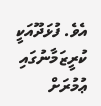އެވެ. ފުޅަދޫއަކީ ކުރީޒަމާނުގައި ޢުމުރަށް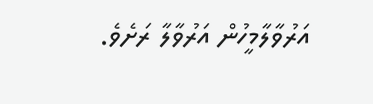އަރުވާލާމީހުން އަރުވާލާ ރަށެވެ.